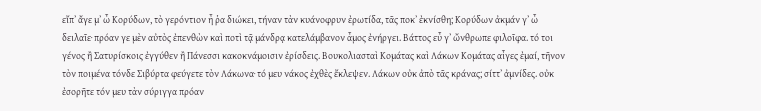εἴπʼ ἄγε μʼ ὦ Κορύδων, τὸ γερόντιον ἦ ῥα διώκει, τήναν τὰν κυάνοφρυν ἐρωτίδα, τᾶς ποκʼ ἐκνίσθη; Κορύδων ἀκμάν γʼ ὦ δειλαῖε· πρόαν γε μὲν αὐτὸς ἐπενθὼν καὶ ποτὶ τᾷ μάνδρᾳ κατελάμβανον ἆμος ἐνήργει. Βάττος εὖ γʼ ὤνθρωπε φιλοῖφα. τό τοι γένος ἢ Σατυρίσκοις ἐγγύθεν ἢ Πάνεσσι κακοκνάμοισιν ἐρίσδεις. Βουκολιασταὶ Κομάτας καὶ Λάκων Κομάτας αἶγες ἐμαί, τῆνον τὸν ποιμένα τόνδε Σιβύρτα φεύγετε τὸν Λάκωνα· τό μευ νάκος ἐχθὲς ἔκλεψεν. Λάκων οὐκ ἀπὸ τᾶς κράνας; σίττʼ ἀμνίδες. οὐκ ἐσορῆτε τόν μευ τὰν σύριγγα πρόαν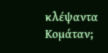κλέψαντα Κομάταν;